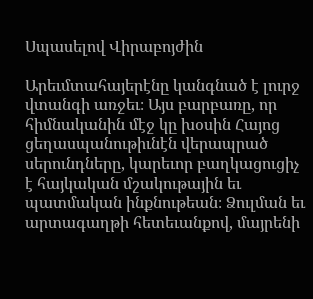Սպասելով Վիրաբոյժին

Արեւմտահայերէնը կանգնած է լուրջ վտանգի առջեւ։ Այս բարբառը, որ հիմնականին մէջ կը խօսին Հայոց ցեղասպանութիւնէն վերապրած սերունդները, կարեւոր բաղկացուցիչ է հայկական մշակութային եւ պատմական ինքնութեան։ Ձուլման եւ արտագաղթի հետեւանքով, մայրենի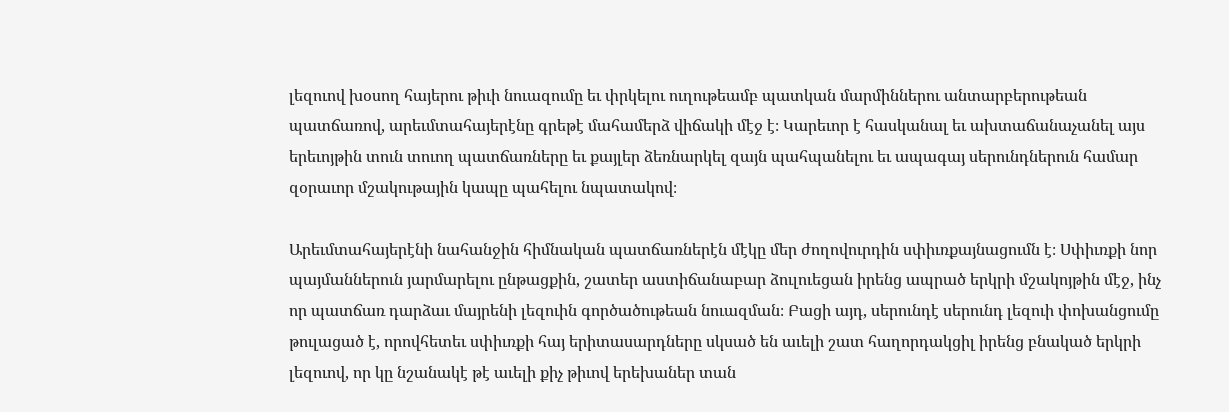լեզուով խօսող հայերու թիւի նուազումը եւ փրկելու ուղութեամբ պատկան մարմիններու անտարբերութեան պատճառով, արեւմտահայերէնը գրեթէ մահամերձ վիճակի մէջ է։ Կարեւոր է հասկանալ եւ ախտաճանաչանել այս երեւոյթին տուն տուող պատճառները եւ քայլեր ձեռնարկել զայն պահպանելու եւ ապագայ սերունդներուն համար զօրաւոր մշակութային կապը պահելու նպատակով։

Արեւմտահայերէնի նահանջին հիմնական պատճառներէն մէկը մեր ժողովուրդին սփիւռքայնացումն է։ Սփիւռքի նոր պայմաններուն յարմարելու ընթացքին, շատեր աստիճանաբար ձուլուեցան իրենց ապրած երկրի մշակոյթին մէջ, ինչ որ պատճառ դարձաւ մայրենի լեզուին գործածութեան նուազման։ Բացի այդ, սերունդէ սերունդ լեզուի փոխանցումը թուլացած է, որովհետեւ սփիւռքի հայ երիտասարդները սկսած են աւելի շատ հաղորդակցիլ իրենց բնակած երկրի լեզուով, որ կը նշանակէ թէ աւելի քիչ թիւով երեխաներ տան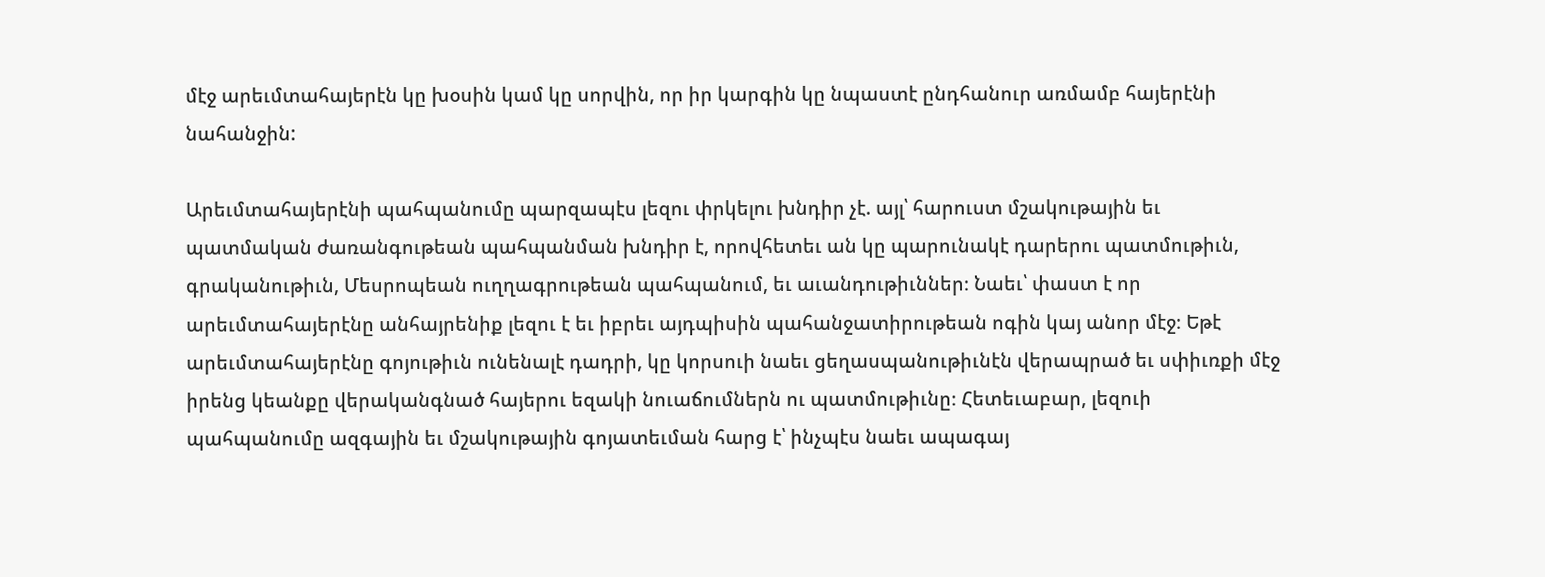մէջ արեւմտահայերէն կը խօսին կամ կը սորվին, որ իր կարգին կը նպաստէ ընդհանուր առմամբ հայերէնի նահանջին:

Արեւմտահայերէնի պահպանումը պարզապէս լեզու փրկելու խնդիր չէ. այլ՝ հարուստ մշակութային եւ պատմական ժառանգութեան պահպանման խնդիր է, որովհետեւ ան կը պարունակէ դարերու պատմութիւն, գրականութիւն, Մեսրոպեան ուղղագրութեան պահպանում, եւ աւանդութիւններ։ Նաեւ՝ փաստ է որ արեւմտահայերէնը անհայրենիք լեզու է եւ իբրեւ այդպիսին պահանջատիրութեան ոգին կայ անոր մէջ։ Եթէ արեւմտահայերէնը գոյութիւն ունենալէ դադրի, կը կորսուի նաեւ ցեղասպանութիւնէն վերապրած եւ սփիւռքի մէջ իրենց կեանքը վերականգնած հայերու եզակի նուաճումներն ու պատմութիւնը։ Հետեւաբար, լեզուի պահպանումը ազգային եւ մշակութային գոյատեւման հարց է՝ ինչպէս նաեւ ապագայ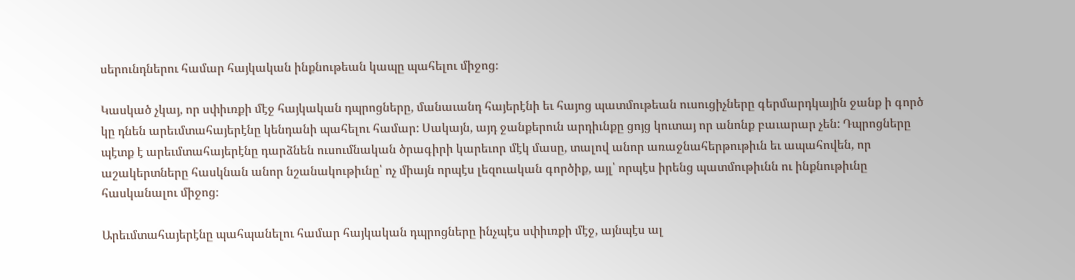սերունդներու համար հայկական ինքնութեան կապը պահելու միջոց։

Կասկած չկայ, որ սփիւռքի մէջ հայկական դպրոցները, մանաւանդ հայերէնի եւ հայոց պատմութեան ուսուցիչները գերմարդկային ջանք ի գործ կը դնեն արեւմտահայերէնը կենդանի պահելու համար: Սակայն, այդ ջանքերուն արդիւնքը ցոյց կուտայ որ անոնք բաւարար չեն: Դպրոցները պէտք է արեւմտահայերէնը դարձնեն ուսումնական ծրագիրի կարեւոր մէկ մասը, տալով անոր առաջնահերթութիւն եւ ապահովեն, որ աշակերտները հասկնան անոր նշանակութիւնը՝ ոչ միայն որպէս լեզուական գործիք, այլ՝ որպէս իրենց պատմութիւնն ու ինքնութիւնը հասկանալու միջոց։

Արեւմտահայերէնը պահպանելու համար հայկական դպրոցները ինչպէս սփիւռքի մէջ, այնպէս ալ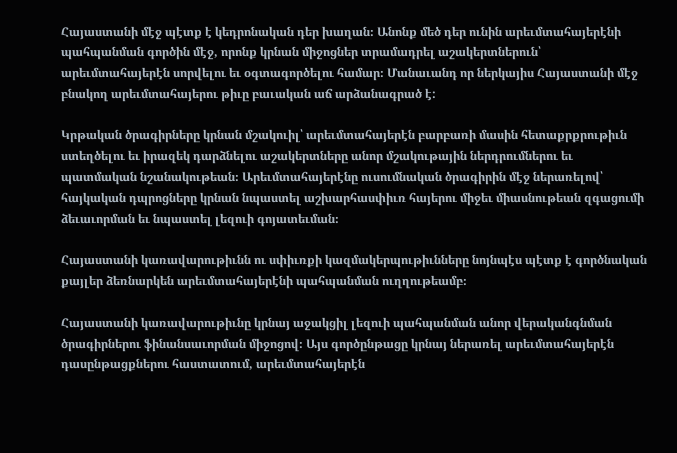Հայաստանի մէջ պէտք է կեդրոնական դեր խաղան։ Անոնք մեծ դեր ունին արեւմտահայերէնի պահպանման գործին մէջ, որոնք կրնան միջոցներ տրամադրել աշակերտներուն՝ արեւմտահայերէն սորվելու եւ օգտագործելու համար։ Մանաւանդ որ ներկայիս Հայաստանի մէջ բնակող արեւմտահայերու թիւը բաւական աճ արձանագրած է:

Կրթական ծրագիրները կրնան մշակուիլ՝ արեւմտահայերէն բարբառի մասին հետաքրքրութիւն ստեղծելու եւ իրազեկ դարձնելու աշակերտները անոր մշակութային ներդրումներու եւ պատմական նշանակութեան։ Արեւմտահայերէնը ուսումնական ծրագիրին մէջ ներառելով՝ հայկական դպրոցները կրնան նպաստել աշխարհասփիւռ հայերու միջեւ միասնութեան զգացումի ձեւաւորման եւ նպաստել լեզուի գոյատեւման։

Հայաստանի կառավարութիւնն ու սփիւռքի կազմակերպութիւնները նոյնպէս պէտք է գործնական քայլեր ձեռնարկեն արեւմտահայերէնի պահպանման ուղղութեամբ։

Հայաստանի կառավարութիւնը կրնայ աջակցիլ լեզուի պահպանման անոր վերականգնման ծրագիրներու ֆինանսաւորման միջոցով։ Այս գործընթացը կրնայ ներառել արեւմտահայերէն դասընթացքներու հաստատում, արեւմտահայերէն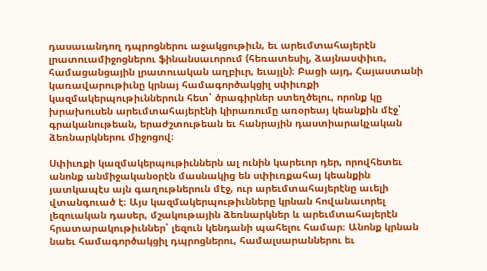դասաւանդող դպրոցներու աջակցութիւն, եւ արեւմտահայերէն լրատուամիջոցներու ֆինանսաւորում (հեռատեսիլ, ձայնասփիւռ, համացանցային լրատուական աղբիւր, եւայլն)։ Բացի այդ, Հայաստանի կառավարութիւնը կրնայ համագործակցիլ սփիւռքի կազմակերպութիւններուն հետ՝ ծրագիրներ ստեղծելու, որոնք կը խրախուսեն արեւմտահայերէնի կիրառումը առօրեայ կեանքին մէջ՝ գրականութեան, երաժշտութեան եւ հանրային դաստիարակչական ձեռնարկներու միջոցով։

Սփիւռքի կազմակերպութիւններն ալ ունին կարեւոր դեր, որովհետեւ անոնք անմիջականօրէն մասնակից են սփիւռքահայ կեանքին յատկապէս այն գաղութներուն մէջ, ուր արեւմտահայերէնը աւելի վտանգուած է։ Այս կազմակերպութիւնները կրնան հովանաւորել լեզուական դասեր, մշակութային ձեռնարկներ և արեւմտահայերէն հրատարակութիւններ՝ լեզուն կենդանի պահելու համար։ Անոնք կրնան նաեւ համագործակցիլ դպրոցներու, համալսարաններու եւ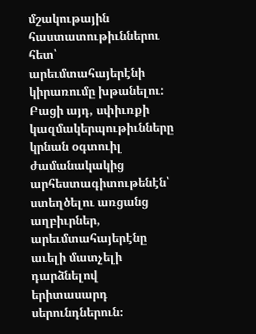մշակութային հաստատութիւններու հետ՝ արեւմտահայերէնի կիրառումը խթանելու: Բացի այդ, սփիւռքի կազմակերպութիւնները կրնան օգտուիլ ժամանակակից արհեստագիտութենէն՝ ստեղծելու առցանց աղբիւրներ, արեւմտահայերէնը աւելի մատչելի դարձնելով երիտասարդ սերունդներուն։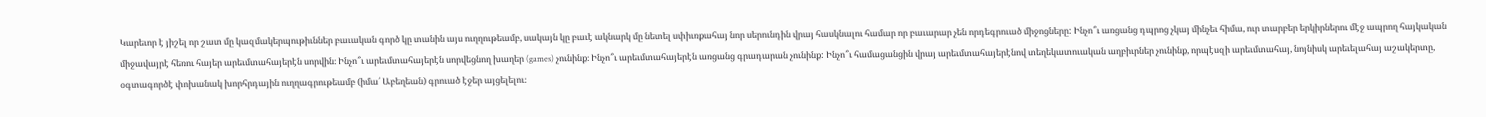Կարեւոր է յիշել որ շատ մը կազմակերպութիւններ բաւական գործ կը տանին այս ուղղութեամբ, սակայն կը բաւէ ակնարկ մը նետել սփիւռքահայ նոր սերունդին վրայ հասկնալու համար որ բաւարար չեն որդեգրուած միջոցները: Ինչո՞ւ առցանց դպրոց չկայ մինչեւ հիմա, ուր տարբեր երկիրներու մէջ ապրող հայկական միջավայրէ հեռու հայեր արեւմտահայերէն սորվին։ Ինչո՞ւ արեւմտահայերէն սորվեցնող խաղեր (games) չունինք։ Ինչո՞ւ արեւմտահայերէն առցանց գրադարան չունինք: Ինչո՞ւ համացանցին վրայ արեւմտահայերէնով տեղեկատուական աղբիւրներ չունինք, որպէսզի արեւմտահայ, նոյնիսկ արեւելահայ աշակերտը, օգտագործէ փոխանակ խորհրդային ուղղագրութեամբ (իմա՛ Աբեղեան) գրուած էջեր այցելելու։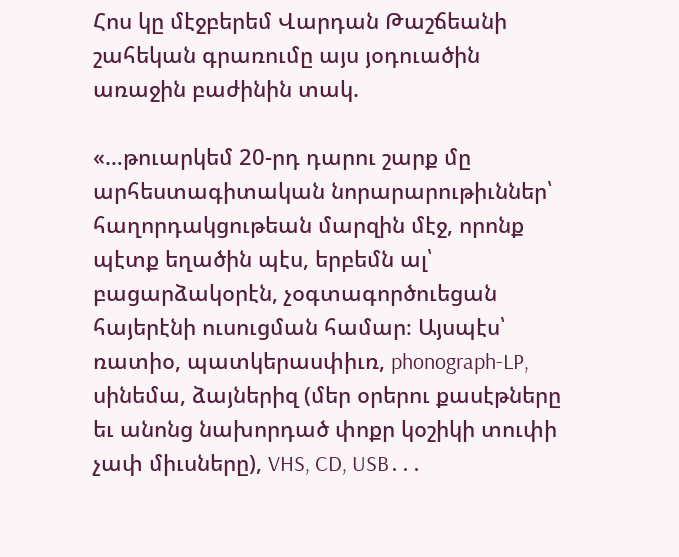Հոս կը մէջբերեմ Վարդան Թաշճեանի շահեկան գրառումը այս յօդուածին առաջին բաժինին տակ.

«…թուարկեմ 20-րդ դարու շարք մը արհեստագիտական նորարարութիւններ՝ հաղորդակցութեան մարզին մէջ, որոնք պէտք եղածին պէս, երբեմն ալ՝ բացարձակօրէն, չօգտագործուեցան հայերէնի ուսուցման համար։ Այսպէս՝ ռատիօ, պատկերասփիւռ, phonograph-LP, սինեմա, ձայներիզ (մեր օրերու քասէթները եւ անոնց նախորդած փոքր կօշիկի տուփի չափ միւսները), VHS, CD, USB․․․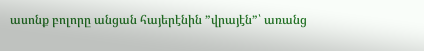ասոնք բոլորը անցան հայերէնին ”վրայէն”՝ առանց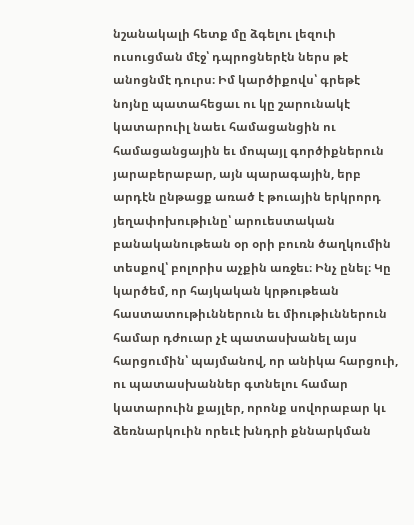նշանակալի հետք մը ձգելու լեզուի ուսուցման մէջ՝ դպրոցներէն ներս թէ անոցնմէ դուրս։ Իմ կարծիքովս՝ գրեթէ նոյնը պատահեցաւ ու կը շարունակէ կատարուիլ նաեւ համացանցին ու համացանցային եւ մոպայլ գործիքներուն յարաբերաբար, այն պարագային, երբ արդէն ընթացք առած է թուային երկրորդ յեղափոխութիւնը՝ արուեստական բանականութեան օր օրի բուռն ծաղկումին տեսքով՝ բոլորիս աչքին առջեւ։ Ինչ ընել։ Կը կարծեմ, որ հայկական կրթութեան հաստատութիւններուն եւ միութիւններուն համար դժուար չէ պատասխանել այս հարցումին՝ պայմանով, որ անիկա հարցուի, ու պատասխաններ գտնելու համար կատարուին քայլեր, որոնք սովորաբար կւ ձեռնարկուին որեւէ խնդրի քննարկման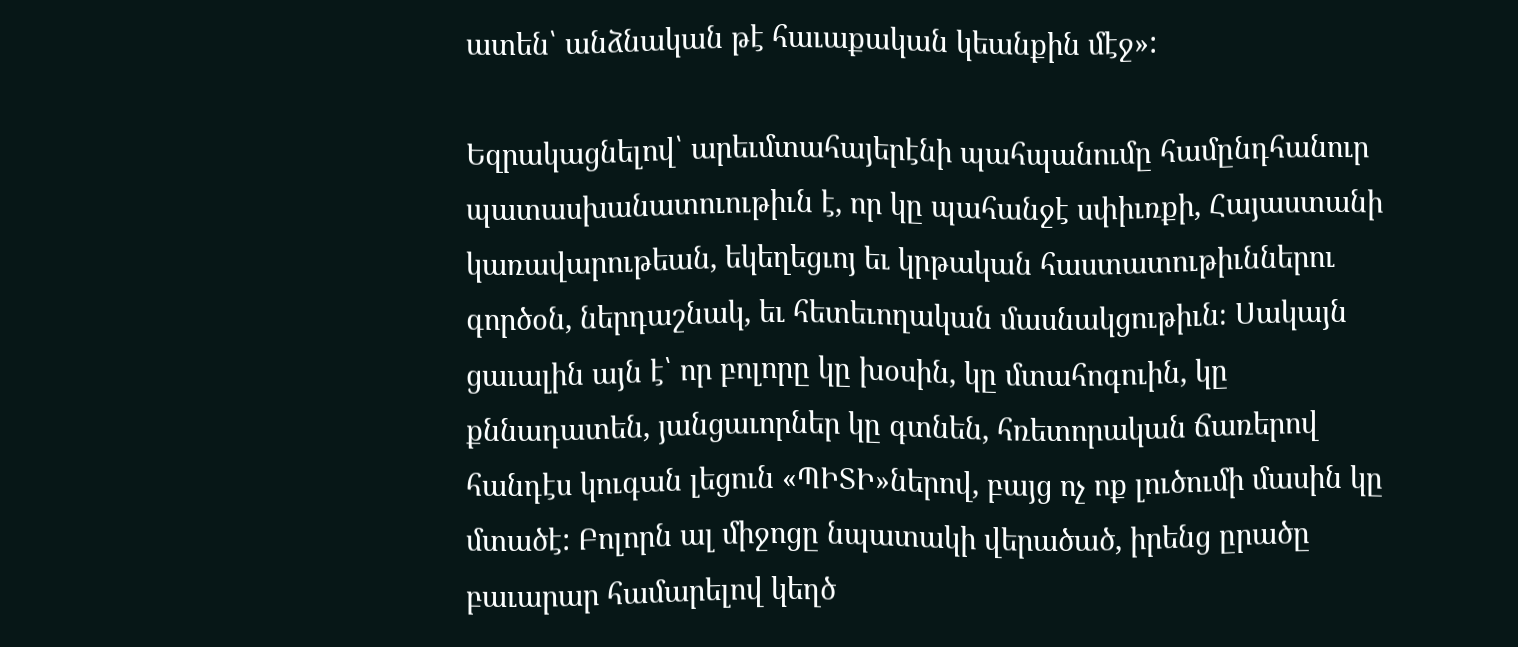ատեն՝ անձնական թէ հաւաքական կեանքին մէջ»:

Եզրակացնելով՝ արեւմտահայերէնի պահպանումը համընդհանուր պատասխանատուութիւն է, որ կը պահանջէ սփիւռքի, Հայաստանի կառավարութեան, եկեղեցւոյ եւ կրթական հաստատութիւններու գործօն, ներդաշնակ, եւ հետեւողական մասնակցութիւն։ Սակայն ցաւալին այն է՝ որ բոլորը կը խօսին, կը մտահոգուին, կը քննադատեն, յանցաւորներ կը գտնեն, հռետորական ճառերով հանդէս կուգան լեցուն «ՊԻՏԻ»ներով, բայց ոչ ոք լուծումի մասին կը մտածէ: Բոլորն ալ միջոցը նպատակի վերածած, իրենց ըրածը բաւարար համարելով կեղծ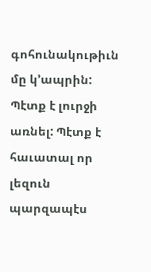գոհունակութիւն մը կ’ապրին: Պէտք է լուրջի առնել: Պէտք է հաւատալ որ լեզուն պարզապէս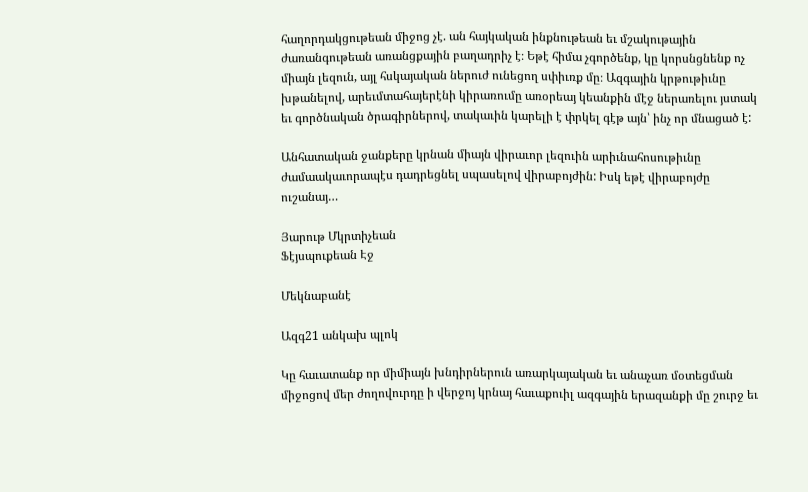հաղորդակցութեան միջոց չէ. ան հայկական ինքնութեան եւ մշակութային ժառանգութեան առանցքային բաղադրիչ է։ Եթէ հիմա չգործենք, կը կորսնցնենք ոչ միայն լեզուն, այլ հսկայական ներուժ ունեցող սփիւռք մը։ Ազգային կրթութիւնը խթանելով, արեւմտահայերէնի կիրառումը առօրեայ կեանքին մէջ ներառելու յստակ եւ գործնական ծրագիրներով, տակաւին կարելի է փրկել գէթ այն՝ ինչ որ մնացած է:

Անհատական ջանքերը կրնան միայն վիրաւոր լեզուին արիւնահոսութիւնը ժամաակաւորապէս դադրեցնել սպասելով վիրաբոյժին: Իսկ եթէ վիրաբոյժը ուշանայ…

Յարութ Մկրտիչեան
Ֆէյսպուքեան Էջ

Մեկնաբանէ

Ազգ21 անկախ պլոկ

Կը հաւատանք որ միմիայն խնդիրներուն առարկայական եւ անաչառ մօտեցման միջոցով մեր ժողովուրդը ի վերջոյ կրնայ հաւաքուիլ ազգային երազանքի մը շուրջ եւ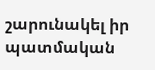շարունակել իր պատմական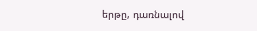երթը, դառնալով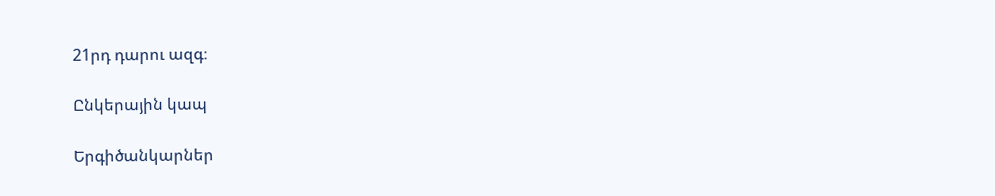21րդ դարու ազգ։

Ընկերային կապ

Երգիծանկարներ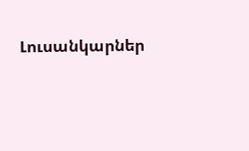Լուսանկարներ